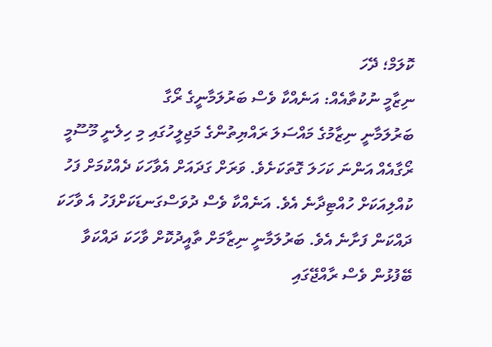ކޮލަމް؛ ދޭހަ
ނިޒާމީ ނުކުތާއެއް: އަނެއްކާ ވެސް ބަރުލަމާނީގެ ރޯގާ
ބަރުލަމާނީ ނިޒާމުގެ މައްސަލަ ރައްޔިތުންގެ މަޖިލީހުގައި މި ހިލެނީ މޫސޫމީ ރޯގާއެއް އަންނަ ކަހަލަ ގޮތަކަށެވެ. ވަރަށް ގަދައަށް އެވާހަކަ ދެއްކުމަށް ފަހު ކުއްލިއަކަށް ހުއްޓިދާނެ އެވެ. އަނެއްކާ ވެސް ދުވަސްގަނޑަކަށްފަހު އެ ވާހަކަ ދައްކަން ފަށާނެ އެވެ. ބަރުލަމާނީ ނިޒާމަށް ތާއީދުކޮށް ވާހަކަ ދައްކަވާ ބޭފުޅުން ވެސް ރާއްޖޭގައި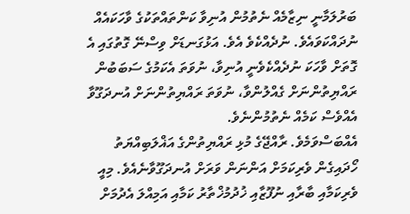ބަރުލަމާނީ ނިޒާމެއް ނެތުމުން އުނިވާ ކަންތައްތަކުގެ ވާހަކައެއް ނުދައްކަވައެވެ. ނުދެއްކެވެ އެވެ. އަޅުގަނޑަށް ވިސްނޭ ގޮތުގައި އެ ގޮތަށް ވާހަކަ ނުދެއްކެވެނީ އުނިވާ، ނުވަތަ އެކަމުގެ ސަބަބުން ރައްޔިތުންނަށް ގެއްލުންވާ، ނުވަތަ ރައްޔިތުންނަށް އުނދަގޫވާ އެއްވެސް ކަމެއް ނެތުމުންނެވެ.
އެއްބަސްވަމެވެ. ރާއްޖޭގެ މުޅި ރައްޔިތުންގެ އަޣްލަބިއްޔަތު ހޯދައިގެން ވެރިކަމަށް އަންނަން ވަރަށް އުނދަގޫވާނެއެވެ. މިއީ ވެރިކަމާއި ބާރާއި ނުފޫޒާއި ޚުދުމުޚްތާރު ކަމާއި އަމިއްލަ އެދުމަށް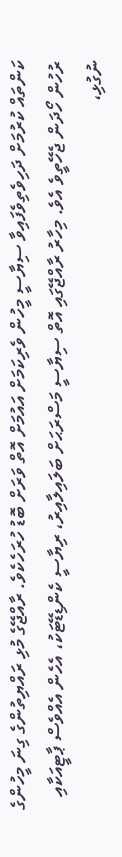ކަންތައް ކުރުމަށް ދަހިވެތިވެފައިވާ ސިޔާސީ މީހުން ވެރިކަމަށް އައުމަށް އޮތް ވަރަށް ބޮޑު ހުރަހެކެވެ. ރާއްޖޭގެ މުޅި ރައްޔިތުންގެ ގިނަ މީހުންގެ ރުހުން ހޯދަން ޖެހޭތީވެ އެވެ. މިހާރު ރާއްޖޭގައި އޮތް ސިޔާސީ މަސްރަޙަށް ބަލައިލާއިރު، ރިޔާސީ ކެންޑިޑޭޓަކު، އެހެން އެއްވެސް ޕާޓީއަކާއި ނުގުޅި،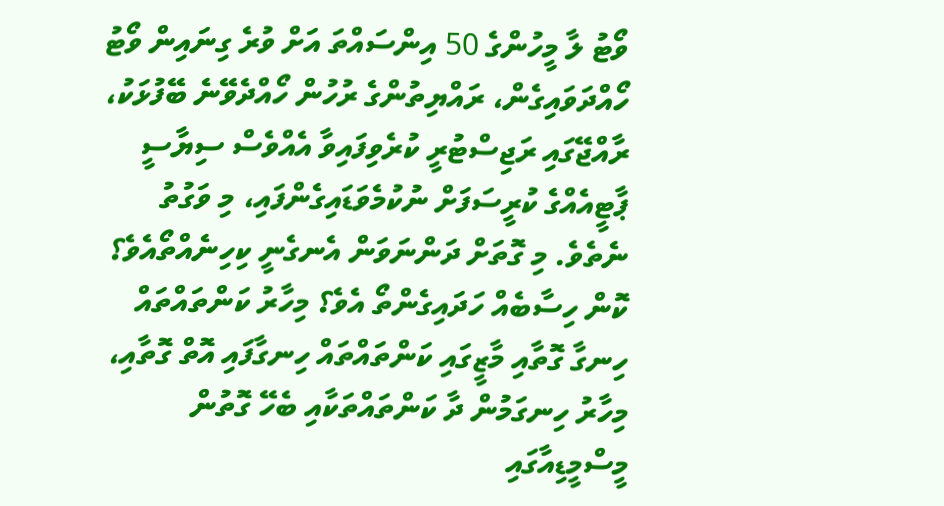ވޯޓު ލާ މީހުންގެ 50 އިންސައްތަ އަށް ވުރެ ގިނައިން ވޯޓު ހޯއްދަވައިގެން، ރައްޔިތުންގެ ރުހުން ހޯއްދެވޭނެ ބޭފުޅަކު، ރާއްޖޭގައި ރަޖިސްޓުރީ ކުރެވިފައިވާ އެއްވެސް ސިޔާސީ ޕާޓީއެއްގެ ކުރީސަފަށް ނުކުމެވަޑައިގެންފައި، މި ވަގުތު ނެތެވެ. މި ގޮތަށް ދަންނަވަން އެނގެނީ ކިހިނެއްތޯއެވެ؟ ކޮން ހިސާބެއް ހަދައިގެންތޯ އެވެ؟ މިހާރު ކަންތައްތައް ހިނގާ ގޮތާއި މާޒީގައި ކަންތައްތައް ހިނގާފައި އޮތް ގޮތާއި، މިހާރު ހިނގަމުން ދާ ކަންތައްތަކާއި ބެހޭ ގޮތުން މީސްމީޑިއާގައި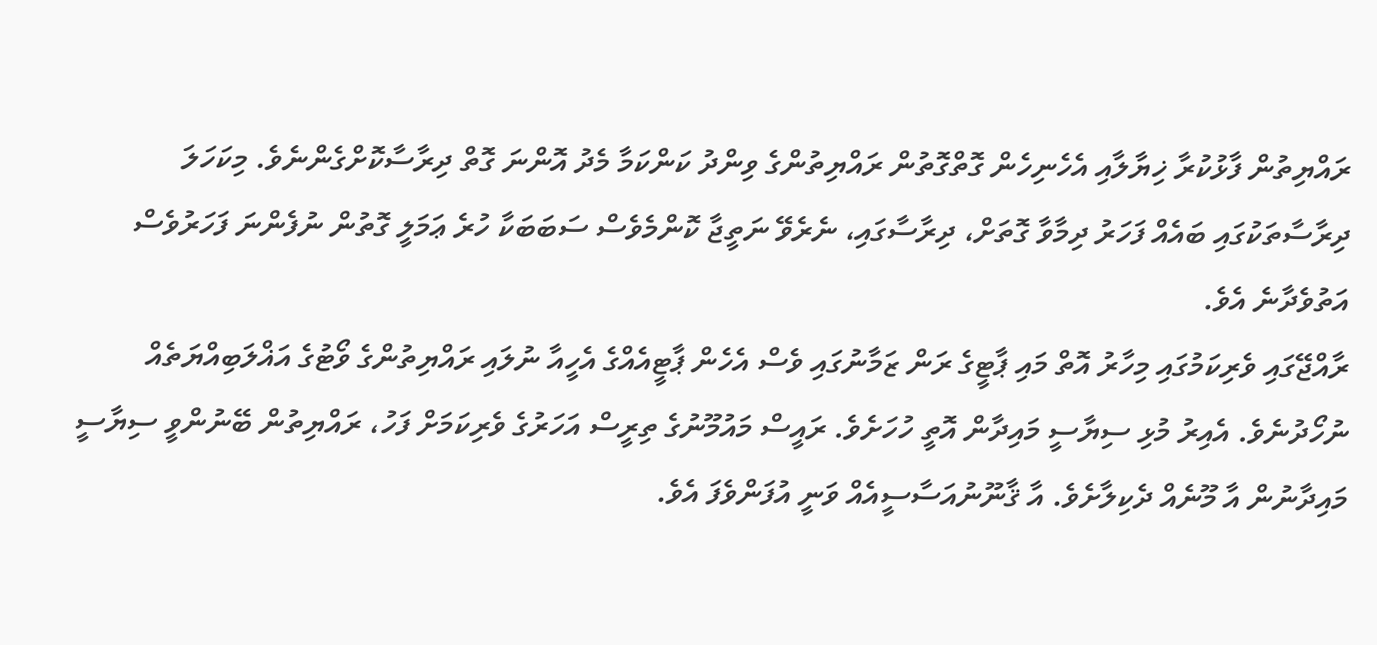ރައްޔިތުން ފާޅުކުރާ ޚިޔާލާއި އެހެނިހެން ގޮތްގޮތުން ރައްޔިތުންގެ ވިންދު ކަންކަމާ މެދު އޮންނަ ގޮތް ދިރާސާކޮށްގެންނެވެ. މިކަހަލަ ދިރާސާތަކުގައި ބައެއް ފަހަރު ދިމާވާ ގޮތަށް، ދިރާސާގައި، ނެރެވޭ ނަތީޖާ ކޮންމެވެސް ސަބަބަކާ ހުރެ ޢަމަލީ ގޮތުން ނުފެންނަ ފަހަރުވެސް އަތުވެދާނެ އެވެ.
ރާއްޖޭގައި ވެރިކަމުގައި މިހާރު އޮތް މައި ޕާޓީގެ ރަން ޒަމާނުގައި ވެސް އެހެން ޕާޓީއެއްގެ އެހީއާ ނުލައި ރައްޔިތުންގެ ވޯޓުގެ އަޣްލަބިއްޔަތެއް ނުހޯދުނެވެ. އެއިރު މުޅި ސިޔާސީ މައިދާން އޮތީ ހުހަށެވެ. ރައީސް މައުމޫނުގެ ތިރީސް އަހަރުގެ ވެރިކަމަށް ފަހު، ރައްޔިތުން ބޭނުންވީ ސިޔާސީ މައިދާނުން އާ މޫނެއް ދެކިލާށެވެ. އާ ޤާނޫނުއަސާސީއެއް ވަނީ އުފަންވެފަ އެވެ.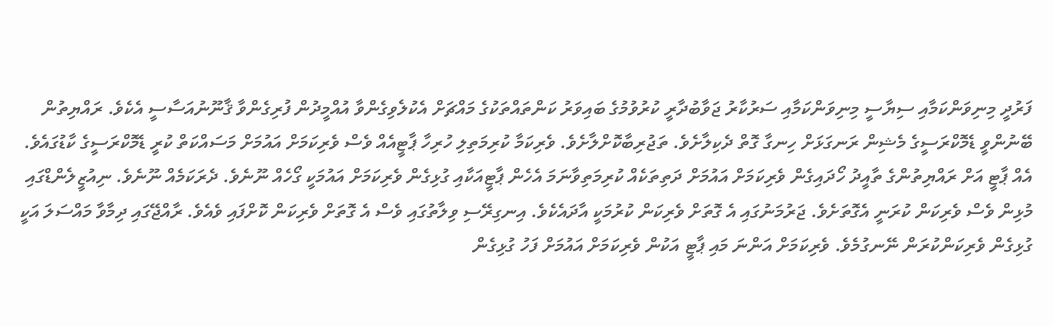ފަރުދީ މިނިވަންކަމާއި ސިޔާސީ މިނިވަންކަމާއި ސަރުކާރު ޖަވާބުދާރީ ކުރުވުމުގެ ބައިވަރު ކަންތައްތަކުގެ މައްޗަށް އެކުލެވިގެންވާ އުއްމީދުން ފުރިގެންވާ ޤާނޫނުއަސާސީ އެކެވެ. ރައްޔިތުން ބޭނުންވީ ޑެމޮކްރަސީގެ މެޝިން ރަނގަޅަށް ހިނގާ ގޮތް ދެކިލާށެވެ. ތަޖުރިބާކޮށްލާށެވެ. ވެރިކަމާ ކުރިމަތިލި ހުރިހާ ޕާޓީއެއް ވެސް ވެރިކަމަށް އައުމަށް މަސައްކަތް ކުރީ ޑެމޮކްރަސީގެ ކާޑުގައެވެ.
އެއް ޕާޓީ އަށް ރައްޔިތުންގެ ތާއީދު ހޯދައިގެން ވެރިކަމަށް އައުމަށް ދަތިތަކެއް ކުރިމަތިވާނަމަ އެހެން ޕާޓީއަކާއި ގުޅިގެން ވެރިކަމަށް އައުމަކީ ގޯހެއް ނޫނެވެ. ދެރަކަމެއް ނޫނެވެ. ނިއުޒީލެންޑްގައި މުޅިން ވެސް ވެރިކަން ކުރަނީ އެގޮތަށެވެ. ޖަރުމަނުގައި އެ ގޮތަށް ވެރިކަން ކުރުމަކީ އާދައެކެވެ. އިނގިރޭސި ވިލާތުގައި ވެސް އެ ގޮތަށް ވެރިކަން ކޮށްފައި ވެއެވެ. ރާއްޖޭގައި ދިމާވާ މައްސަލަ އަކީ ގުޅިގެން ވެރިކަންކުރަން ނޭނގުމެވެ. ވެރިކަމަށް އަންނަ މައި ޕާޓީ އަކުން ވެރިކަމަށް އައުމަށް ފަހު ގުޅިގެން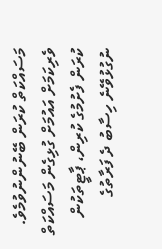މަސައްކަތް ކުރަން ބޭނުންނުވުމެވެ. ވެރިކަމަށް އައުމަށް ގުޅިގެން މަސައްކަތް ކުރަން ފެށުމުގެ ކުރިން، ޕާޓީތަކުން ނުގުޅުވޭނެ ހިސާބު ދެ ފަރާތުގެ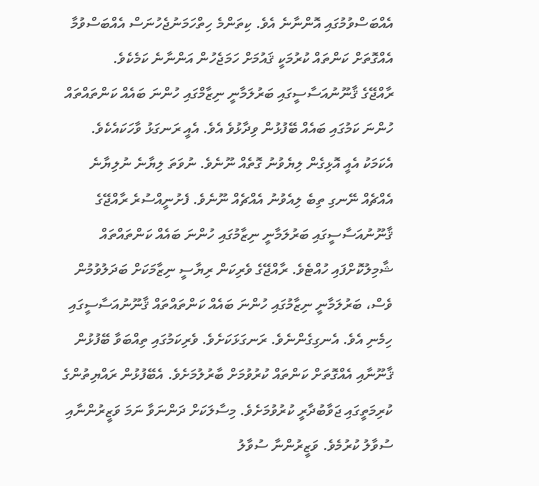އެއްބަސްވުމުގައި އޮންނާނެ އެވެ. ކިތަންމެ ހިތްހަމަނުޖެހުނަސް އެއްބަސްވުމާ އެއްގޮތަށް ކަންތައް ކުރުމަކީ ޤައުމަށް ހަމަޖެހުން އަންނާނެ ކަމެކެވެ.
ރާއްޖޭގެ ޤާނޫނުއަސާސީގައި ބަރުލަމާނީ ނިޒާމްގައި ހުންނަ ބައެއް ކަންތައްތައް ހުންނަ ކަމުގައި ބައެއް ބޭފުޅުން ވިދާޅުވެ އެވެ. އެއީ ރަނގަޅު ވާހަކައެކެވެ. އެކަމަކު އެއީ އޮޅިގެން ލިޔެވުނު ގޮތެއް ނޫނެވެ. ނުވަތަ ލިޔާނެ ނުލިޔާނެ އެއްޗެއް ނޭނގި ތިބެ ލިއެވުނު އެއްޗެއް ނޫނެވެ. ފެށުނީއްސުރެ ރާއްޖޭގެ ޤާނޫނުއަސާސީގައި ބަރުލަމާނީ ނިޒާމުގައި ހުންނަ ބައެއް ކަންތައްތައް ޝާމިލުކޮށްފައި ހުއްޓެވެ. ރާއްޖޭގެ ވެރިކަން ރިޔާސީ ނިޒާމަކަށް ބަދަލުވުމުން ވެސް، ބަރުލަމާނީ ނިޒާމުގައި ހުންނަ ބައެއް ކަންތައްތައް ޤާނޫނުއަސާސީގައި ހިމެނި އެވެ. އެނގިގެންނެވެ. ރަނގަޅަކަށެވެ. ވެރިކަމުގައި ތިއްބަވާ ބޭފުޅުން ޤާނޫނާއި އެއްގޮތަށް ކަންތައް ކުރުވުމަށް ބާރުލުމަށެވެ. އެބޭފުޅުން ރައްޔިތުންގެ ކުރިމަތީގައި ޖަވާބުދާރީ ކުރުވުމަށެވެ. މިސާލަކަށް ދަންނަވާ ނަމަ ވަޒީރުންނާއި ސުވާލު ކުރުމެވެ. ވަޒީރުންނާ ސުވާލު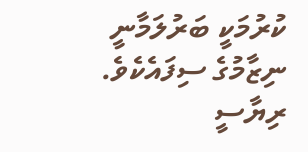ކުރުމަކީ ބަރުލަމާނީ ނިޒާމުގެ ސިފައެކެވެ. ރިޔާސީ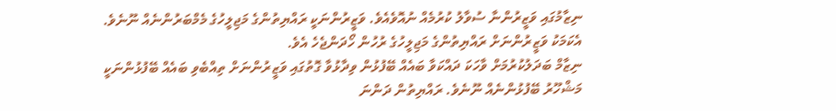ނިޒާމުގައި ވަޒީރުންނާ ސުވާލު ކުރުމެއް ނުއޮވެއެވެ. ވަޒީރުންނަކީ ރައްޔިތުންގެ މަޖިލީހުގެ މެމްބަރުންނެއް ނޫނެވެ. އެކަމަކު ވަޒީރުންނަށް ރައްޔިތުންގެ މަޖިލީހުގެ ރުހުން ހޯދަންޖެހެ އެވެ.
ނިޒާމް ބަދަލުކުރުމަށް ވާހަކަ ދައްކަވާ ބައެއް ބޭފުޅުން ވިދާޅުވާ ގޮތުގައި ވަޒީރުންނަށް ތިއްބެވި ބައެއް ބޭފުޅުންނަކީ މަޝްހޫރު ބޭފުޅުންނެއް ނޫނެވެ. ރައްޔިތުން ދަންނަ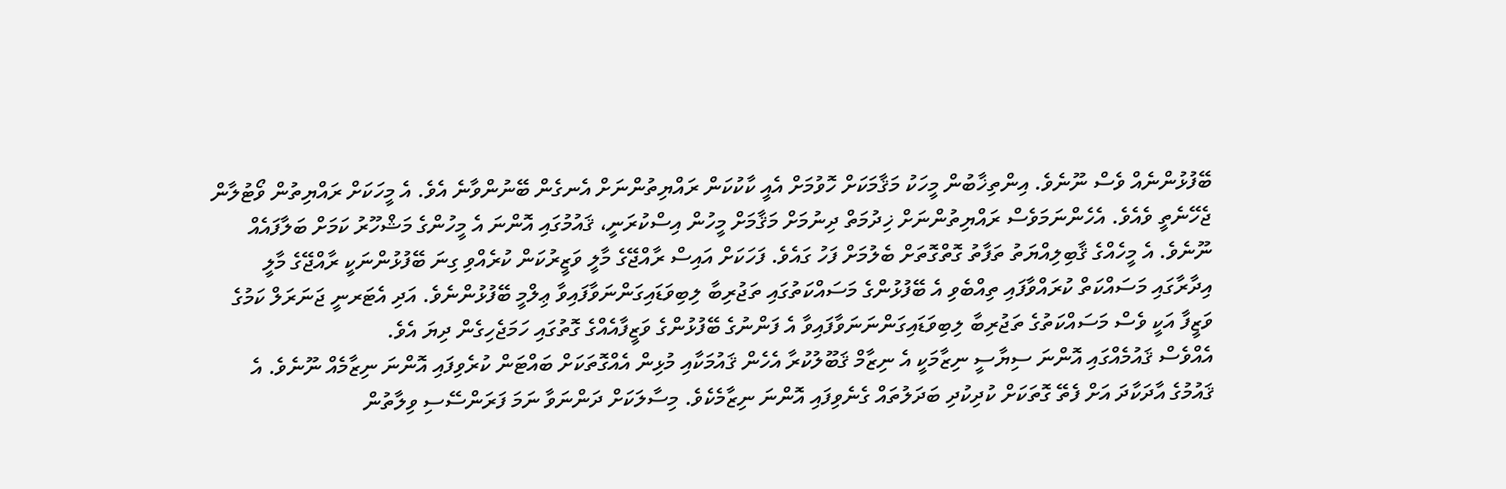ބޭފުޅުންނެއް ވެސް ނޫނެވެ. އިންތިޚާބުން މީހަކު މަޤާމަކަށް ހޮވުމަށް އެއީ ކާކުކަން ރައްޔިތުންނަށް އެނގެން ބޭނުންވާނެ އެވެ. އެ މީހަކަށް ރައްޔިތުން ވޯޓުލާން ޖެހޭނެތީ ވެއެވެ. އެހެންނަމަވެސް ރައްޔިތުންނަށް ޚިދުމަތް ދިނުމަށް މަޤާމަށް މީހުން އިސްކުރަނީ، ޤައުމުގައި އޮންނަ އެ މީހުންގެ މަޝްހޫރު ކަމަށް ބަލާފައެއް ނޫނެވެ. އެ މީހެއްގެ ޤާބިލިއްޔަތު ތަފާތު ގޮތްގޮތަށް ބެލުމަށް ފަހު ގައެވެ. ފަހަކަށް އައިސް ރާއްޖޭގެ މާލީ ވަޒީރުކަން ކުރެއްވި ގިނަ ބޭފުޅުންނަކީ ރާއްޖޭގެ މާލީ އިދާރާގައި މަސައްކަތް ކުރައްވާފައި ތިއްބެވި އެ ބޭފުޅުންގެ މަސައްކަތުގައި ތަޖުރިބާ ލިބިވަޑައިގަންނަވާފައިވާ ޢިލްމީ ބޭފުޅުންނެވެ. އަދި އެޓަރނީ ޖަނަރަލް ކަމުގެ ވަޒީފާ އަކީ ވެސް މަސައްކަތުގެ ތަޖުރިބާ ލިބިވަޑައިގަންނަނަވާފައިވާ އެ ފަންނުގެ ބޭފުޅުންގެ ވަޒީފާއެއްގެ ގޮތުގައި ހަމަޖެހިގެން ދިޔަ އެވެ.
އެއްވެސް ޤައުމެއްގައި އޮންނަ ސިޔާސީ ނިޒާމަކީ އެ ނިޒާމް ޤަބޫލުކުރާ އެހެން ޤައުމަކާއި މުޅިން އެއްގޮތަކަށް ބައްޓަން ކުރެވިފައި އޮންނަ ނިޒާމެއް ނޫނެވެ. އެ ޤައުމުގެ އާދަކާދަ އަށް ފެތޭ ގޮތަކަށް ކުދިކުދި ބަދަލުތައް ގެނެވިފައި އޮންނަ ނިޒާމެކެވެ. މިސާލަކަށް ދަންނަވާ ނަމަ ފަރަންސޭސި ވިލާތުން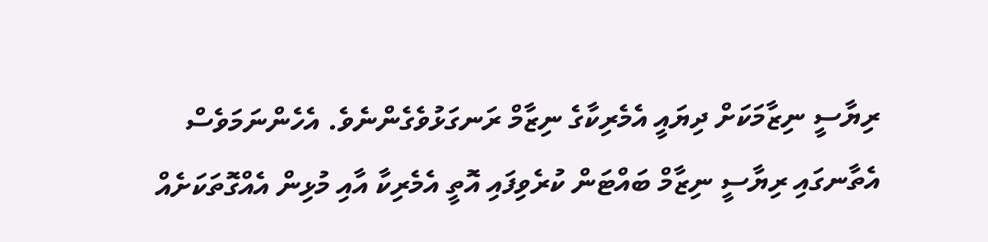ރިޔާސީ ނިޒާމަކަށް ދިޔައީ އެމެރިކާގެ ނިޒާމް ރަނގަޅުވެގެންނެވެ. އެހެންނަމަވެސް އެތާނގައި ރިޔާސީ ނިޒާމް ބައްޓަން ކުރެވިފައި އޮތީ އެމެރިކާ އާއި މުޅިން އެއްގޮތަކަށެއް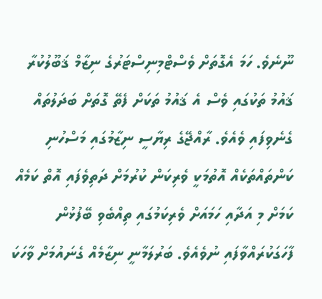ނޫނެވެ. ހަމަ އެގޮތަށް ވެސްޓްމިނިސްޓަރުގެ ނިޒާމް ޤަބޫލުކުރާ ޤައުމު ތަކުގައި ވެސް އެ ޤައުމު ތަކަށް ފެތޭ ގޮތަށް ބަދަލުތައް ގެނެވިފައި ވެއެވެ. ރާއްޖޭގެ ރިޔާސީ ނިޒާމުގައި މަސްހުނި ކަންތައްތަކެއް އޮތުމަކީ ވެރިކަން ކުރުމަށް ދަތިވެފައި އޮތް ކަމެއް ކަމަށް މި އަދާއި ހަމައަށް ވެރިކަމުގައި ތިއްބެވި ބޭފުޅުން ފާހަގަކުރައްވާފައި ނުވެއެވެ. ބަރުލަމާނީ ނިޒާމެއް ގެނައުމަށް ވާހަކަ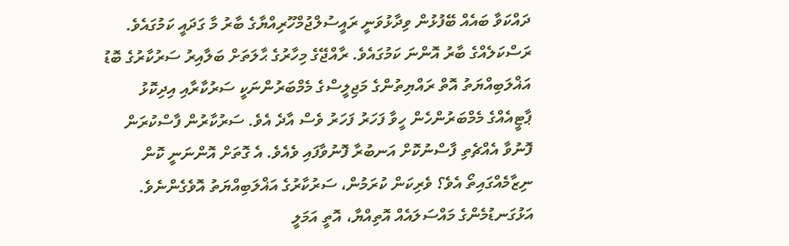ދައްކަވާ ބައެއް ބޭފުޅުން ވިދާޅުވަނީ ރައީސުލްޖުމްހޫރިއްޔާގެ ބާރު މާ ގަދައީ ކަމުގައެވެ. ރަސްކަލެއްގެ ބާރު އޮންނަ ކަމުގައެވެ. ރާއްޖޭގެ މިހާރުގެ ޙާލަތަށް ބަލާއިރު ސަރުކާރުގެ ބޮޑު އަޣްލަބިއްޔަތު އޮތް ރައްޔިތުންގެ މަޖިލީސްގެ މެމްބަރުންނަކީ ސަރުކާރާއި އިދިކޮޅު ޕާޓީއެއްގެ މެމްބަރުންހެން ހީވާ ފަހަރު ފަހަރު ވެސް އާދެ އެވެ. ސަރުކާރުން ފާސްކުރަން ފޮނުވާ އެއްޗެތި ފާސްނުކޮށް އަނބުރާ ފޮނުވާފައި ވެއެވެ. އެ ގޮތަށް އޮންނަނީ ކޮން ނިޒާމެއްގައިތޯ އެވެ؟ ވެރިކަން ކުރަމުން، ސަރުކާރުގެ އަޣްލަބިއްޔަތު އޮވެގެންނެވެ. އަޅުގަނޑުމެންގެ މައްސަލައެއް އޮތިއްޔާ، އޮތީ އަމަލީ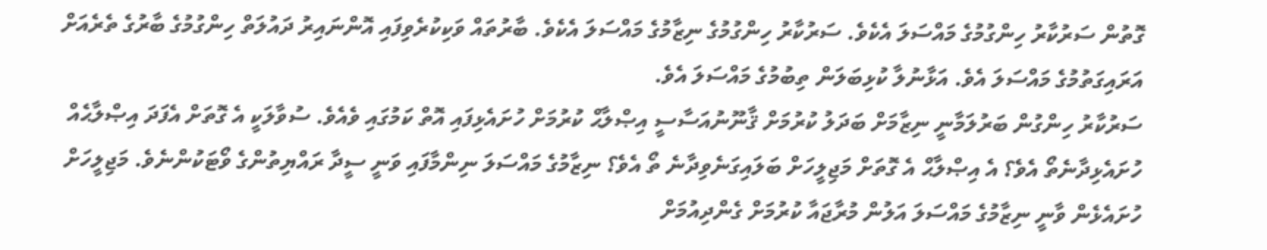ގޮތުން ސަރުކާރު ހިންގުމުގެ މައްސަލަ އެކެވެ. ސަރުކާރު ހިންގުމުގެ ނިޒާމުގެ މައްސަލަ އެކެވެ. ބާރުތައް ވަކިކުރެވިފައި އޮންނައިރު ދައުލަތް ހިންގުމުގެ ބާރުގެ ތެރެއަށް އަރައިގަތުމުގެ މައްސަލަ އެވެ. އަޅާނުލާ ކުޅިބަލަން ތިބުމުގެ މައްސަލަ އެވެ.
ސަރުކާރު ހިންގުން ބަރުލަމާނީ ނިޒާމަށް ބަދަލު ކުރުމަށް ޤާނޫނުއަސާސީ އިޞްލާޙް ކުރުމަށް ހުށައެޅިފައި އޮތް ކަމުގައި ވެއެވެ. ސުވާލަކީ އެ ގޮތަށް އެފަދަ އިޞްލާޙެއް ހުށައެޅިދާނެތޯ އެވެ؟ އެ އިޞްލާޙް އެ ގޮތަށް މަޖިލީހަށް ބަލައިގަނެވިދާނެ ތޯ އެވެ؟ ނިޒާމުގެ މައްސަލަ ނިންމާފައި ވަނީ ސީދާ ރައްޔިތުންގެ ވޯޓަކުންނެވެ. މަޖިލީހަށް ހުށައެޅެން ވާނީ ނިޒާމުގެ މައްސަލަ އަލުން މުރާޖައާ ކުރުމަށް ގެންދިއުމަށް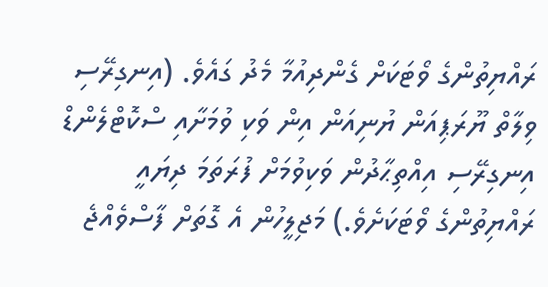ރައްޔިތުންގެ ވޯޓަކަށް ގެންދިއުމާ މެދު ގައެވެ. (އިނގިރޭސި ވިލާތް ޔޫރަޕިއަން ޔުނިއަން އިން ވަކި ވުމަށާއި ސްކޮޓްލެންޑް އިނގިރޭސި އިއްތިޙާދުން ވަކިވުމަށް ފުރަތަމަ ދިޔައީ ރައްޔިތުންގެ ވޯޓަކަށެވެ.) މަޖިލީހުން އެ ގޮތަށް ފާސްވެއްޖެ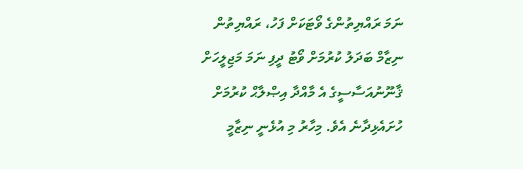ނަމަ ރައްޔިތުންގެ ވޯޓަކަށް ފަހު، ރައްޔިތުން ނިޒާމް ބަދަލު ކުރުމަށް ވޯޓު ދީފި ނަމަ މަޖިލީހަށް ޤާނޫނުއަސާސީގެ އެ މާއްދާ އިޞްލާޙް ކުރުމަށް ހުށައެޅިދާނެ އެވެ. މިހާރު މި އުޅެނީ ނިޒާމީ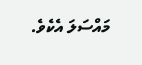މައްސަލަ އެކެވެ.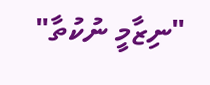"ނިޒާމީ ނުކުތާ"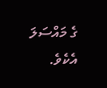ގެ މައްސަލަ އެކެވެ.